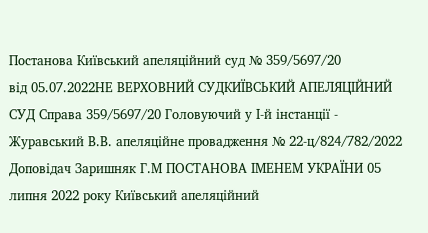Постанова Київський апеляційний суд № 359/5697/20
від 05.07.2022НЕ ВЕРХОВНИЙ СУДКИЇВСЬКИЙ АПЕЛЯЦІЙНИЙ СУД Справа 359/5697/20 Головуючий у І-й інстанції - Журавський В.В. апеляційне провадження № 22-ц/824/782/2022 Доповідач Заришняк Г.М ПОСТАНОВА ІМЕНЕМ УКРАЇНИ 05 липня 2022 року Київський апеляційний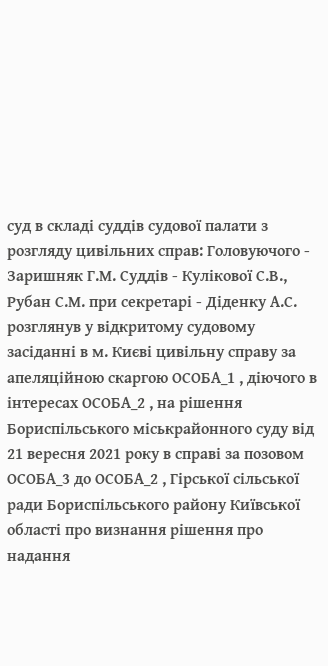суд в складі суддів судової палати з розгляду цивільних справ: Головуючого - Заришняк Г.М. Суддів - Кулікової С.В., Рубан С.М. при секретарі - Діденку А.С. розглянув у відкритому судовому засіданні в м. Києві цивільну справу за апеляційною скаргою ОСОБА_1 , діючого в інтересах ОСОБА_2 , на рішення Бориспільського міськрайонного суду від 21 вересня 2021 року в справі за позовом ОСОБА_3 до ОСОБА_2 , Гірської сільської ради Бориспільського району Київської області про визнання рішення про надання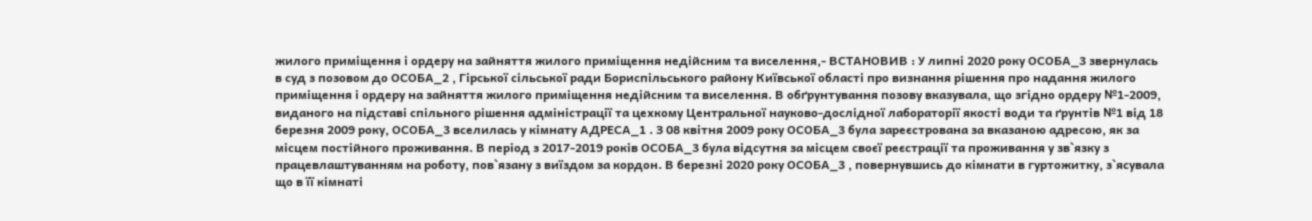жилого приміщення і ордеру на зайняття жилого приміщення недійсним та виселення,- ВСТАНОВИВ : У липні 2020 року ОСОБА_3 звернулась в суд з позовом до ОСОБА_2 , Гірської сільської ради Бориспільського району Київської області про визнання рішення про надання жилого приміщення і ордеру на зайняття жилого приміщення недійсним та виселення. В обґрунтування позову вказувала, що згідно ордеру №1-2009, виданого на підставі спільного рішення адміністрації та цехкому Центральної науково-дослідної лабораторії якості води та ґрунтів №1 від 18 березня 2009 року, ОСОБА_3 вселилась у кімнату АДРЕСА_1 . З 08 квітня 2009 року ОСОБА_3 була зареєстрована за вказаною адресою, як за місцем постійного проживання. В період з 2017-2019 років ОСОБА_3 була відсутня за місцем своєї реєстрації та проживання у зв`язку з працевлаштуванням на роботу, пов`язану з виїздом за кордон. В березні 2020 року ОСОБА_3 , повернувшись до кімнати в гуртожитку, з`ясувала що в її кімнаті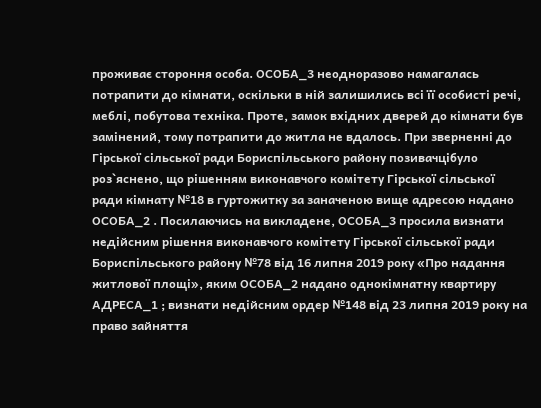проживає стороння особа. ОСОБА_3 неодноразово намагалась потрапити до кімнати, оскільки в ній залишились всі її особисті речі, меблі, побутова техніка. Проте, замок вхідних дверей до кімнати був замінений, тому потрапити до житла не вдалось. При зверненні до Гірської сільської ради Бориспільського району позивачцібуло роз`яснено, що рішенням виконавчого комітету Гірської сільської ради кімнату №18 в гуртожитку за заначеною вище адресою надано ОСОБА_2 . Посилаючись на викладене, ОСОБА_3 просила визнати недійсним рішення виконавчого комітету Гірської сільської ради Бориспільського району №78 від 16 липня 2019 року «Про надання житлової площі», яким ОСОБА_2 надано однокімнатну квартиру АДРЕСА_1 ; визнати недійсним ордер №148 від 23 липня 2019 року на право зайняття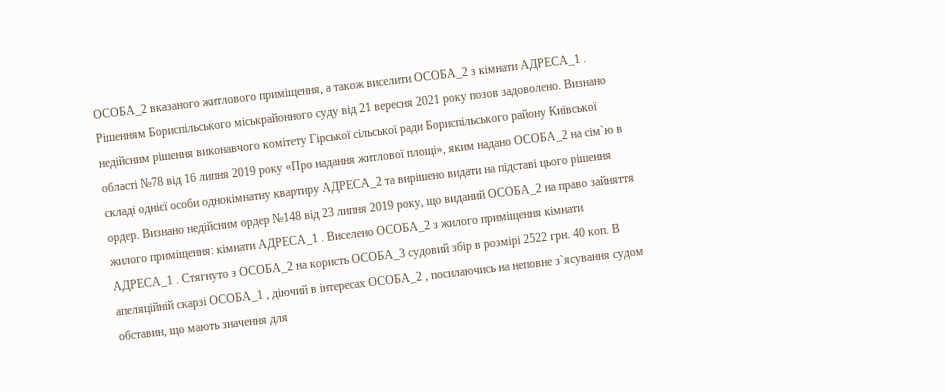ОСОБА_2 вказаного житлового приміщення, а також виселити ОСОБА_2 з кімнати АДРЕСА_1 . Рішенням Бориспільського міськрайонного суду від 21 вересня 2021 року позов задоволено. Визнано недійсним рішення виконавчого комітету Гірської сільської ради Бориспільського району Київської області №78 від 16 липня 2019 року «Про надання житлової площі», яким надано ОСОБА_2 на сім`ю в складі однієї особи однокімнатну квартиру АДРЕСА_2 та вирішено видати на підставі цього рішення ордер. Визнано недійсним ордер №148 від 23 липня 2019 року, що виданий ОСОБА_2 на право зайняття жилого приміщення: кімнати АДРЕСА_1 . Виселено ОСОБА_2 з жилого приміщення кімнати АДРЕСА_1 . Стягнуто з ОСОБА_2 на користь ОСОБА_3 судовий збір в розмірі 2522 грн. 40 коп. В апеляційній скарзі ОСОБА_1 , діючий в інтересах ОСОБА_2 , посилаючись на неповне з`ясування судом обставин, що мають значення для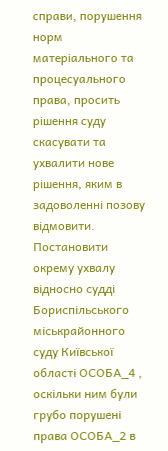справи, порушення норм матеріального та процесуального права, просить рішення суду скасувати та ухвалити нове рішення, яким в задоволенні позову відмовити. Постановити окрему ухвалу відносно судді Бориспільського міськрайонного суду Київської області ОСОБА_4 , оскільки ним були грубо порушені права ОСОБА_2 в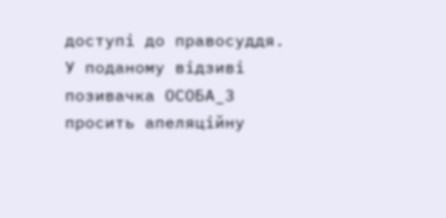доступі до правосуддя. У поданому відзиві позивачка ОСОБА_3 просить апеляційну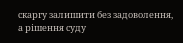скаргу залишити без задоволення, а рішення суду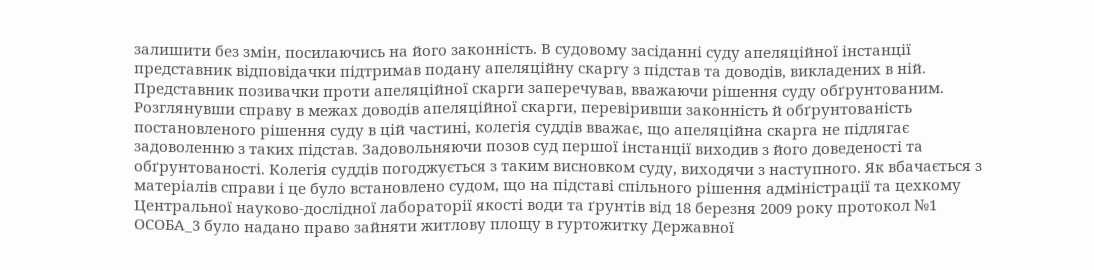залишити без змін, посилаючись на його законність. В судовому засіданні суду апеляційної інстанції представник відповідачки підтримав подану апеляційну скаргу з підстав та доводів, викладених в ній. Представник позивачки проти апеляційної скарги заперечував, вважаючи рішення суду обґрунтованим. Розглянувши справу в межах доводів апеляційної скарги, перевіривши законність й обґрунтованість постановленого рішення суду в цій частині, колегія суддів вважає, що апеляційна скарга не підлягає задоволенню з таких підстав. Задовольняючи позов суд першої інстанції виходив з його доведеності та обґрунтованості. Колегія суддів погоджується з таким висновком суду, виходячи з наступного. Як вбачається з матеріалів справи і це було встановлено судом, що на підставі спільного рішення адміністрації та цехкому Центральної науково-дослідної лабораторії якості води та ґрунтів від 18 березня 2009 року протокол №1 ОСОБА_3 було надано право зайняти житлову площу в гуртожитку Державної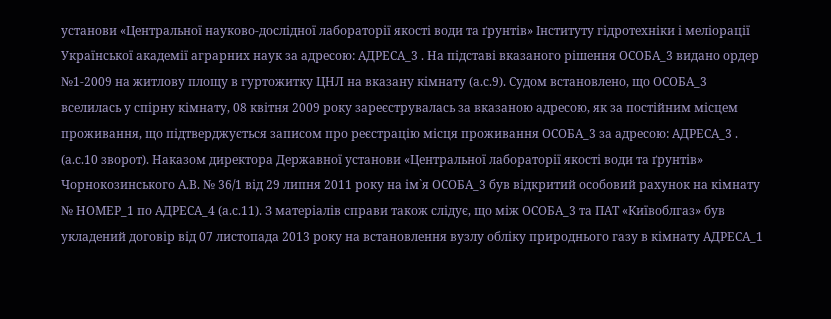установи «Центральної науково-дослідної лабораторії якості води та ґрунтів» Інституту гідротехніки і меліорації Української академії аграрних наук за адресою: АДРЕСА_3 . На підставі вказаного рішення ОСОБА_3 видано ордер №1-2009 на житлову площу в гуртожитку ЦНЛ на вказану кімнату (а.с.9). Судом встановлено, що ОСОБА_3 вселилась у спірну кімнату, 08 квітня 2009 року зареєструвалась за вказаною адресою, як за постійним місцем проживання, що підтверджується записом про реєстрацію місця проживання ОСОБА_3 за адресою: АДРЕСА_3 . (а.с.10 зворот). Наказом директора Державної установи «Центральної лабораторії якості води та ґрунтів» Чорнокозинського А.В. № 36/1 від 29 липня 2011 року на ім`я ОСОБА_3 був відкритий особовий рахунок на кімнату № НОМЕР_1 по АДРЕСА_4 (а.с.11). З матеріалів справи також слідує, що між ОСОБА_3 та ПАТ «Київоблгаз» був укладений договір від 07 листопада 2013 року на встановлення вузлу обліку природнього газу в кімнату АДРЕСА_1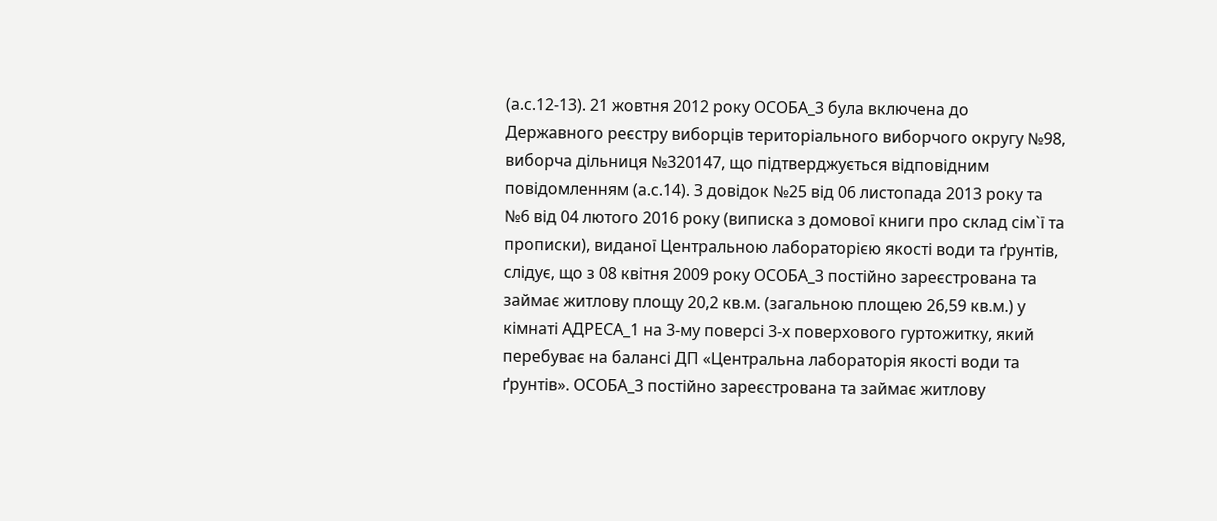(а.с.12-13). 21 жовтня 2012 року ОСОБА_3 була включена до Державного реєстру виборців територіального виборчого округу №98, виборча дільниця №320147, що підтверджується відповідним повідомленням (а.с.14). З довідок №25 від 06 листопада 2013 року та №6 від 04 лютого 2016 року (виписка з домової книги про склад сім`ї та прописки), виданої Центральною лабораторією якості води та ґрунтів, слідує, що з 08 квітня 2009 року ОСОБА_3 постійно зареєстрована та займає житлову площу 20,2 кв.м. (загальною площею 26,59 кв.м.) у кімнаті АДРЕСА_1 на 3-му поверсі 3-х поверхового гуртожитку, який перебуває на балансі ДП «Центральна лабораторія якості води та ґрунтів». ОСОБА_3 постійно зареєстрована та займає житлову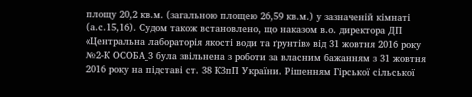площу 20,2 кв.м. (загальною площею 26,59 кв.м.) у зазначеній кімнаті (а.с.15,16). Судом також встановлено, що наказом в.о. директора ДП «Центральна лабораторія якості води та ґрунтів» від 31 жовтня 2016 року №2-К ОСОБА_3 була звільнена з роботи за власним бажанням з 31 жовтня 2016 року на підставі ст. 38 КЗпП України. Рішенням Гірської сільської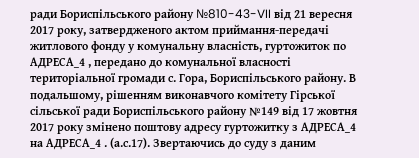ради Бориспільського району №810-43-VII від 21 вересня 2017 року, затвердженого актом приймання-передачі житлового фонду у комунальну власність, гуртожиток по АДРЕСА_4 , передано до комунальної власності територіальної громади с. Гора, Бориспільського району. В подальшому, рішенням виконавчого комітету Гірської сільської ради Бориспільського району №149 від 17 жовтня 2017 року змінено поштову адресу гуртожитку з АДРЕСА_4 на АДРЕСА_4 . (а.с.17). Звертаючись до суду з даним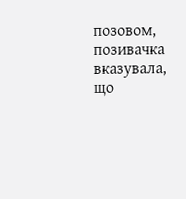позовом, позивачка вказувала, що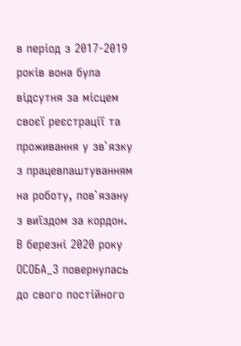в період з 2017-2019 років вона була відсутня за місцем своєї реєстрації та проживання у зв`язку з працевлаштуванням на роботу, пов`язану з виїздом за кордон. В березні 2020 року ОСОБА_3 повернулась до свого постійного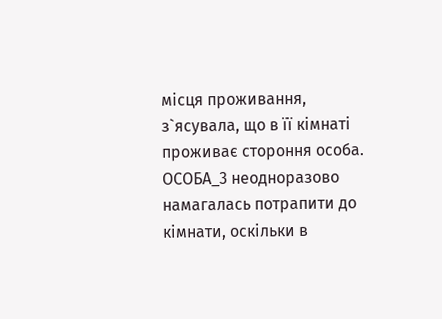місця проживання, з`ясувала, що в її кімнаті проживає стороння особа. ОСОБА_3 неодноразово намагалась потрапити до кімнати, оскільки в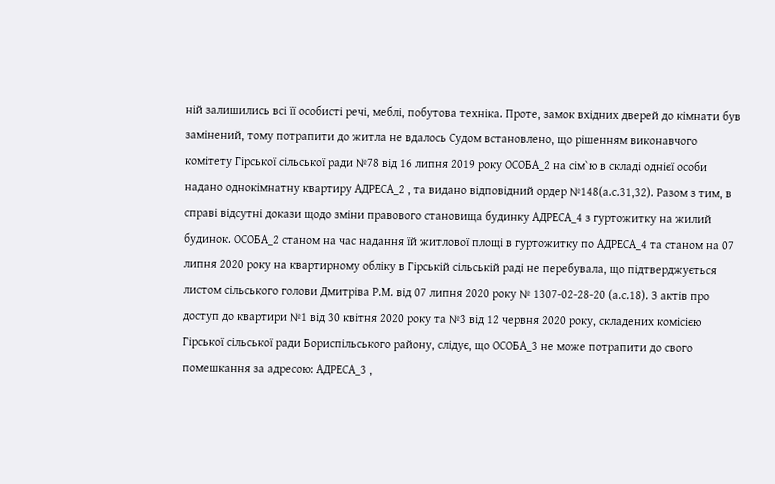ній залишились всі її особисті речі, меблі, побутова техніка. Проте, замок вхідних дверей до кімнати був замінений, тому потрапити до житла не вдалось Судом встановлено, що рішенням виконавчого комітету Гірської сільської ради №78 від 16 липня 2019 року ОСОБА_2 на сім`ю в складі однієї особи надано однокімнатну квартиру АДРЕСА_2 , та видано відповідний ордер №148(а.с.31,32). Разом з тим, в справі відсутні докази щодо зміни правового становища будинку АДРЕСА_4 з гуртожитку на жилий будинок. ОСОБА_2 станом на час надання їй житлової площі в гуртожитку по АДРЕСА_4 та станом на 07 липня 2020 року на квартирному обліку в Гірській сільській раді не перебувала, що підтверджується листом сільського голови Дмитріва Р.М. від 07 липня 2020 року № 1307-02-28-20 (а.с.18). З актів про доступ до квартири №1 від 30 квітня 2020 року та №3 від 12 червня 2020 року, складених комісією Гірської сільської ради Бориспільського району, слідує, що ОСОБА_3 не може потрапити до свого помешкання за адресою: АДРЕСА_3 ,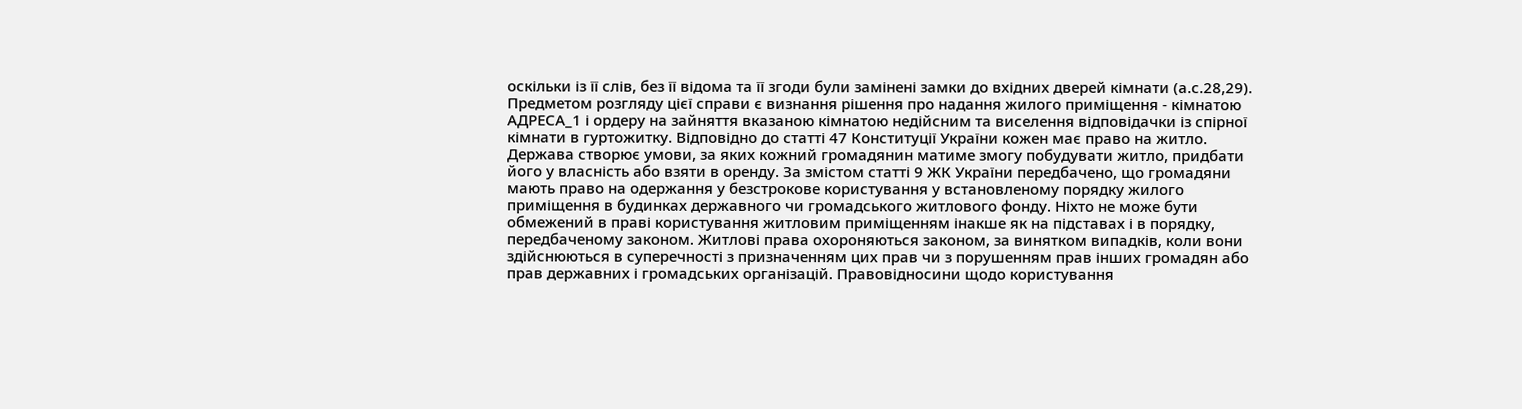оскільки із її слів, без її відома та її згоди були замінені замки до вхідних дверей кімнати (а.с.28,29). Предметом розгляду цієї справи є визнання рішення про надання жилого приміщення - кімнатою АДРЕСА_1 і ордеру на зайняття вказаною кімнатою недійсним та виселення відповідачки із спірної кімнати в гуртожитку. Відповідно до статті 47 Конституції України кожен має право на житло. Держава створює умови, за яких кожний громадянин матиме змогу побудувати житло, придбати його у власність або взяти в оренду. За змістом статті 9 ЖК України передбачено, що громадяни мають право на одержання у безстрокове користування у встановленому порядку жилого приміщення в будинках державного чи громадського житлового фонду. Ніхто не може бути обмежений в праві користування житловим приміщенням інакше як на підставах і в порядку, передбаченому законом. Житлові права охороняються законом, за винятком випадків, коли вони здійснюються в суперечності з призначенням цих прав чи з порушенням прав інших громадян або прав державних і громадських організацій. Правовідносини щодо користування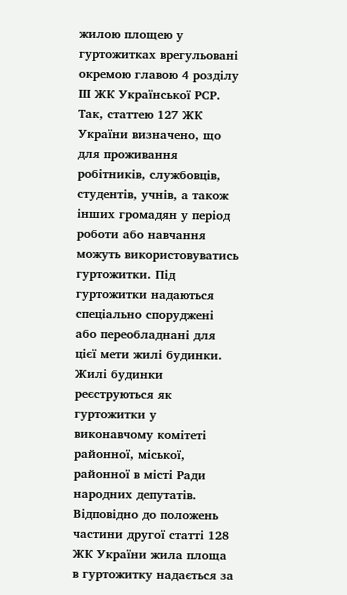жилою площею у гуртожитках врегульовані окремою главою 4 розділу ІІІ ЖК Української РСР. Так, статтею 127 ЖК України визначено, що для проживання робітників, службовців, студентів, учнів, а також інших громадян у період роботи або навчання можуть використовуватись гуртожитки. Під гуртожитки надаються спеціально споруджені або переобладнані для цієї мети жилі будинки. Жилі будинки реєструються як гуртожитки у виконавчому комітеті районної, міської, районної в місті Ради народних депутатів. Відповідно до положень частини другої статті 128 ЖК України жила площа в гуртожитку надається за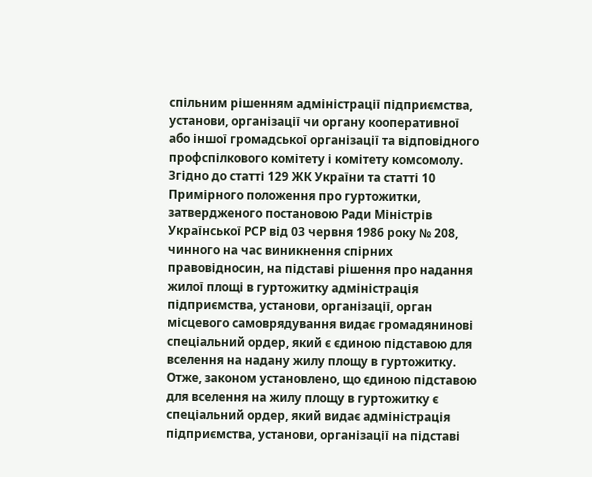спільним рішенням адміністрації підприємства, установи, організації чи органу кооперативної або іншої громадської організації та відповідного профспілкового комітету і комітету комсомолу. Згідно до статті 129 ЖК України та статті 10 Примірного положення про гуртожитки, затвердженого постановою Ради Міністрів Української РСР від 03 червня 1986 року № 208, чинного на час виникнення спірних правовідносин, на підставі рішення про надання жилої площі в гуртожитку адміністрація підприємства, установи, організації, орган місцевого самоврядування видає громадянинові спеціальний ордер, який є єдиною підставою для вселення на надану жилу площу в гуртожитку. Отже, законом установлено, що єдиною підставою для вселення на жилу площу в гуртожитку є спеціальний ордер, який видає адміністрація підприємства, установи, організації на підставі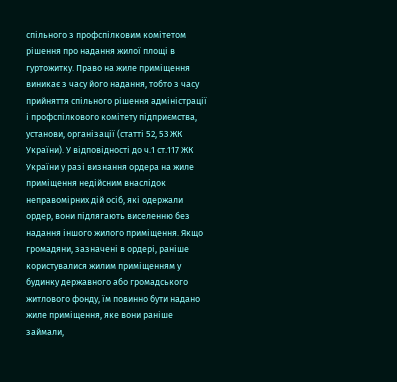спільного з профспілковим комітетом рішення про надання жилої площі в гуртожитку. Право на жиле приміщення виникає з часу його надання, тобто з часу прийняття спільного рішення адміністрації і профспілкового комітету підприємства, установи, організації (статті 52, 53 ЖК України). У відповідності до ч.1 ст.117 ЖК України у разі визнання ордера на жиле приміщення недійсним внаслідок неправомірних дій осіб, які одержали ордер, вони підлягають виселенню без надання іншого жилого приміщення. Якщо громадяни, зазначені в ордері, раніше користувалися жилим приміщенням у будинку державного або громадського житлового фонду, їм повинно бути надано жиле приміщення, яке вони раніше займали,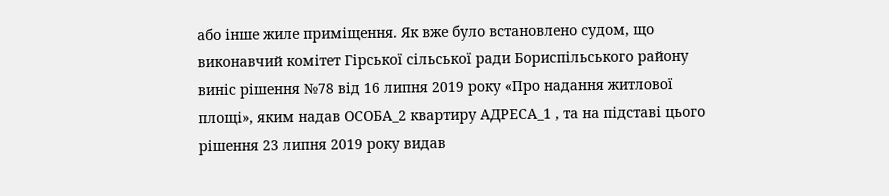або інше жиле приміщення. Як вже було встановлено судом, що виконавчий комітет Гірської сільської ради Бориспільського району виніс рішення №78 від 16 липня 2019 року «Про надання житлової площі», яким надав ОСОБА_2 квартиру АДРЕСА_1 , та на підставі цього рішення 23 липня 2019 року видав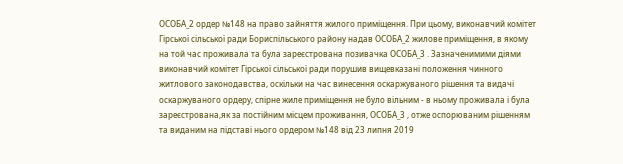ОСОБА_2 ордер №148 на право зайняття жилого приміщення. При цьому, виконавчий комітет Гірської сільської ради Бориспільського району надав ОСОБА_2 жилове приміщення, в якому на той час проживала та була зареєстрована позивачка ОСОБА_3 . Зазначенимими діями виконавчий комітет Гірської сільської ради порушив вищевказані положення чинного житлового законодавства, оскільки на час винесення оскаржуваного рішення та видачі оскаржуваного ордеру, спірне жиле приміщення не було вільним - в ньому проживала і була зареєстрована,як за постійним місцем проживання, ОСОБА_3 , отже оспорюваним рішенням та виданим на підставі нього ордером №148 від 23 липня 2019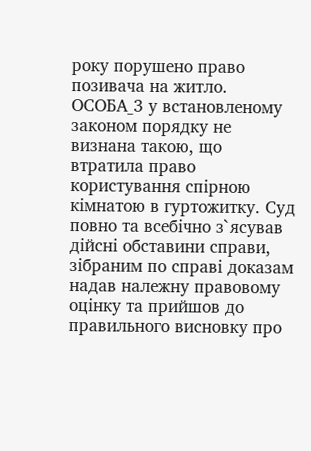року порушено право позивача на житло. ОСОБА_3 у встановленому законом порядку не визнана такою, що втратила право користування спірною кімнатою в гуртожитку. Суд повно та всебічно з`ясував дійсні обставини справи, зібраним по справі доказам надав належну правовому оцінку та прийшов до правильного висновку про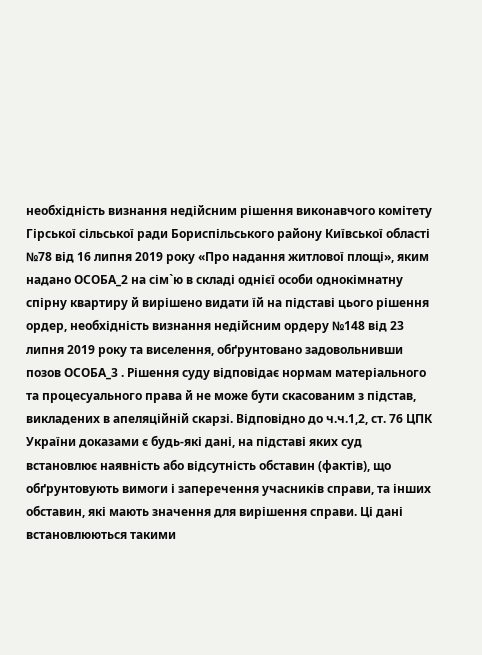необхідність визнання недійсним рішення виконавчого комітету Гірської сільської ради Бориспільського району Київської області №78 від 16 липня 2019 року «Про надання житлової площі», яким надано ОСОБА_2 на сім`ю в складі однієї особи однокімнатну спірну квартиру й вирішено видати їй на підставі цього рішення ордер, необхідність визнання недійсним ордеру №148 від 23 липня 2019 року та виселення, обґрунтовано задовольнивши позов ОСОБА_3 . Рішення суду відповідає нормам матеріального та процесуального права й не може бути скасованим з підстав, викладених в апеляційній скарзі. Відповідно до ч.ч.1,2, ст. 76 ЦПК України доказами є будь-які дані, на підставі яких суд встановлює наявність або відсутність обставин (фактів), що обґрунтовують вимоги і заперечення учасників справи, та інших обставин, які мають значення для вирішення справи. Ці дані встановлюються такими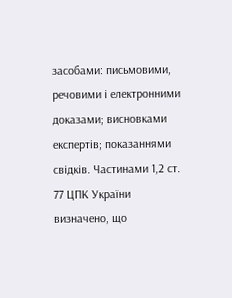засобами: письмовими, речовими і електронними доказами; висновками експертів; показаннями свідків. Частинами 1,2 ст. 77 ЦПК України визначено, що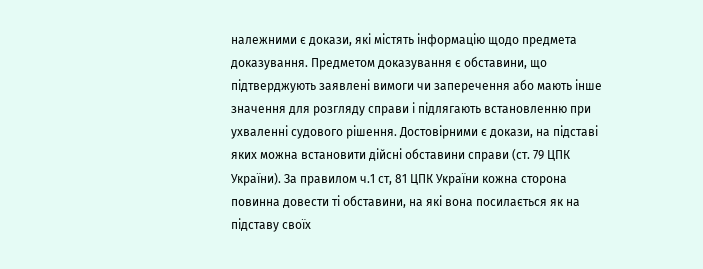належними є докази, які містять інформацію щодо предмета доказування. Предметом доказування є обставини, що підтверджують заявлені вимоги чи заперечення або мають інше значення для розгляду справи і підлягають встановленню при ухваленні судового рішення. Достовірними є докази, на підставі яких можна встановити дійсні обставини справи (ст. 79 ЦПК України). За правилом ч.1 ст, 81 ЦПК України кожна сторона повинна довести ті обставини, на які вона посилається як на підставу своїх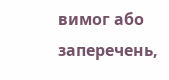вимог або заперечень,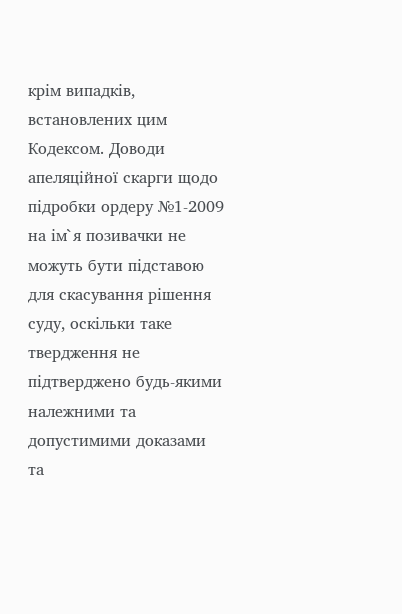крім випадків, встановлених цим Кодексом. Доводи апеляційної скарги щодо підробки ордеру №1-2009 на ім`я позивачки не можуть бути підставою для скасування рішення суду, оскільки таке твердження не підтверджено будь-якими належними та допустимими доказами та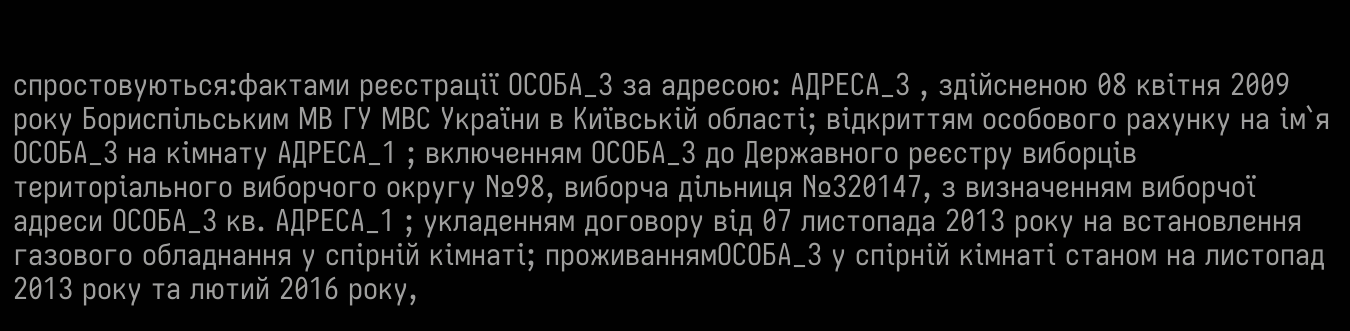спростовуються:фактами реєстрації ОСОБА_3 за адресою: АДРЕСА_3 , здійсненою 08 квітня 2009 року Бориспільським МВ ГУ МВС України в Київській області; відкриттям особового рахунку на ім`я ОСОБА_3 на кімнату АДРЕСА_1 ; включенням ОСОБА_3 до Державного реєстру виборців територіального виборчого округу №98, виборча дільниця №320147, з визначенням виборчої адреси ОСОБА_3 кв. АДРЕСА_1 ; укладенням договору від 07 листопада 2013 року на встановлення газового обладнання у спірній кімнаті; проживаннямОСОБА_3 у спірній кімнаті станом на листопад 2013 року та лютий 2016 року,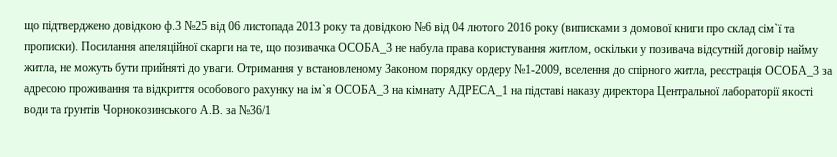що підтверджено довідкою ф.3 №25 від 06 листопада 2013 року та довідкою №6 від 04 лютого 2016 року (виписками з домової книги про склад сім`ї та прописки). Посилання апеляційної скарги на те, що позивачка ОСОБА_3 не набула права користування житлом, оскільки у позивача відсутній договір найму житла, не можуть бути прийняті до уваги. Отримання у встановленому Законом порядку ордеру №1-2009, вселення до спірного житла, реєстрація ОСОБА_3 за адресою проживання та відкриття особового рахунку на ім`я ОСОБА_3 на кімнату АДРЕСА_1 на підставі наказу директора Центральної лабораторії якості води та ґрунтів Чорнокозинського А.В. за №36/1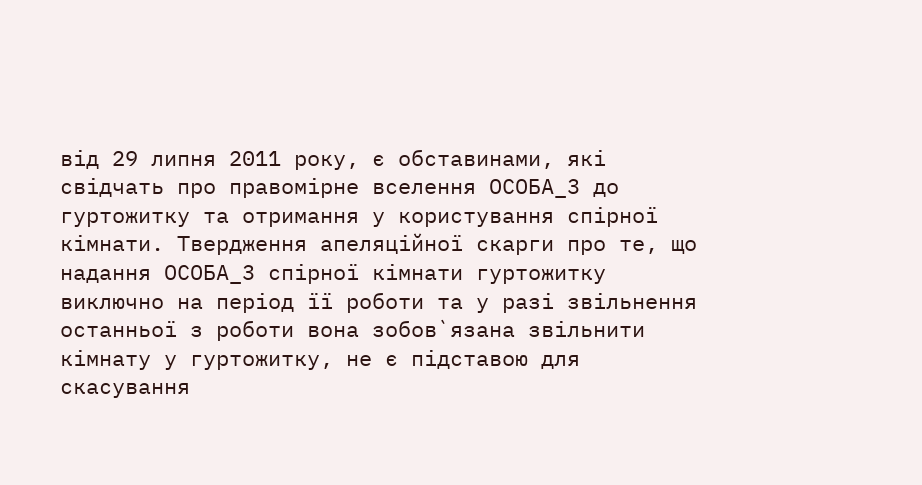від 29 липня 2011 року, є обставинами, які свідчать про правомірне вселення ОСОБА_3 до гуртожитку та отримання у користування спірної кімнати. Твердження апеляційної скарги про те, що надання ОСОБА_3 спірної кімнати гуртожитку виключно на період її роботи та у разі звільнення останньої з роботи вона зобов`язана звільнити кімнату у гуртожитку, не є підставою для скасування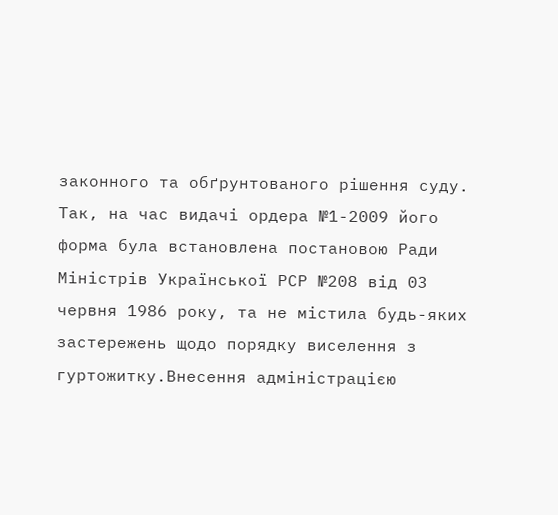законного та обґрунтованого рішення суду. Так, на час видачі ордера №1-2009 його форма була встановлена постановою Ради Міністрів Української РСР №208 від 03 червня 1986 року, та не містила будь-яких застережень щодо порядку виселення з гуртожитку.Внесення адміністрацією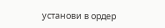установи в ордер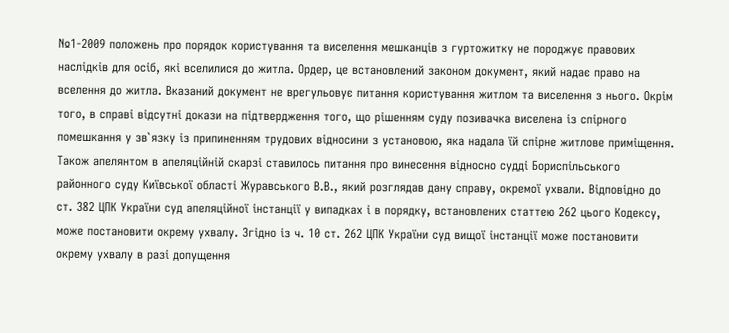№1-2009 положень про порядок користування та виселення мешканців з гуртожитку не породжує правових наслідків для осіб, які вселилися до житла. Ордер, це встановлений законом документ, який надає право на вселення до житла. Вказаний документ не врегульовує питання користування житлом та виселення з нього. Окрім того, в справі відсутні докази на підтвердження того, що рішенням суду позивачка виселена із спірного помешкання у зв`язку із припиненням трудових відносини з установою, яка надала їй спірне житлове приміщення. Також апелянтом в апеляційній скарзі ставилось питання про винесення відносно судді Бориспільського районного суду Київської області Журавського В.В., який розглядав дану справу, окремої ухвали. Відповідно до ст. 382 ЦПК України суд апеляційної інстанції у випадках і в порядку, встановлених статтею 262 цього Кодексу, може постановити окрему ухвалу. Згідно із ч. 10 ст. 262 ЦПК України суд вищої інстанції може постановити окрему ухвалу в разі допущення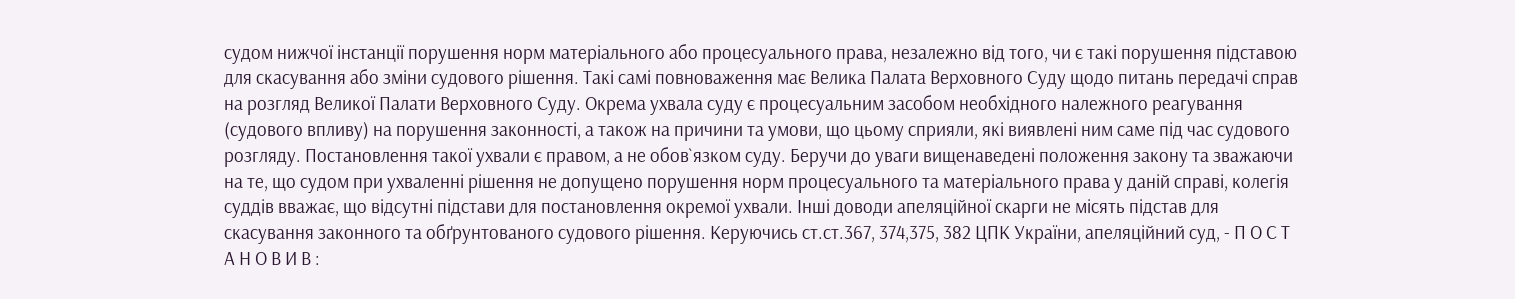судом нижчої інстанції порушення норм матеріального або процесуального права, незалежно від того, чи є такі порушення підставою для скасування або зміни судового рішення. Такі самі повноваження має Велика Палата Верховного Суду щодо питань передачі справ на розгляд Великої Палати Верховного Суду. Окрема ухвала суду є процесуальним засобом необхідного належного реагування (судового впливу) на порушення законності, а також на причини та умови, що цьому сприяли, які виявлені ним саме під час судового розгляду. Постановлення такої ухвали є правом, а не обов`язком суду. Беручи до уваги вищенаведені положення закону та зважаючи на те, що судом при ухваленні рішення не допущено порушення норм процесуального та матеріального права у даній справі, колегія суддів вважає, що відсутні підстави для постановлення окремої ухвали. Інші доводи апеляційної скарги не місять підстав для скасування законного та обґрунтованого судового рішення. Керуючись ст.ст.367, 374,375, 382 ЦПК України, апеляційний суд, - П О С Т А Н О В И В :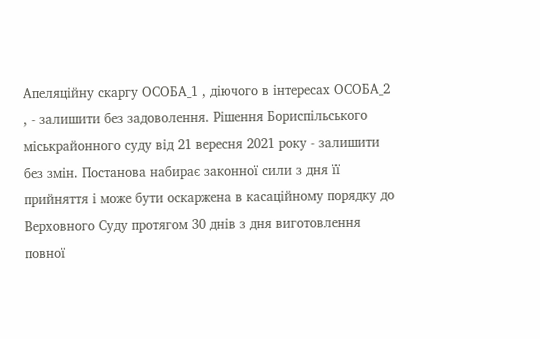Апеляційну скаргу ОСОБА_1 , діючого в інтересах ОСОБА_2 , - залишити без задоволення. Рішення Бориспільського міськрайонного суду від 21 вересня 2021 року - залишити без змін. Постанова набирає законної сили з дня її прийняття і може бути оскаржена в касаційному порядку до Верховного Суду протягом 30 днів з дня виготовлення повної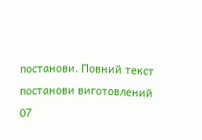постанови. Повний текст постанови виготовлений 07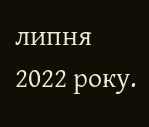липня 2022 року.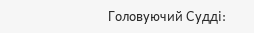Головуючий Судді: